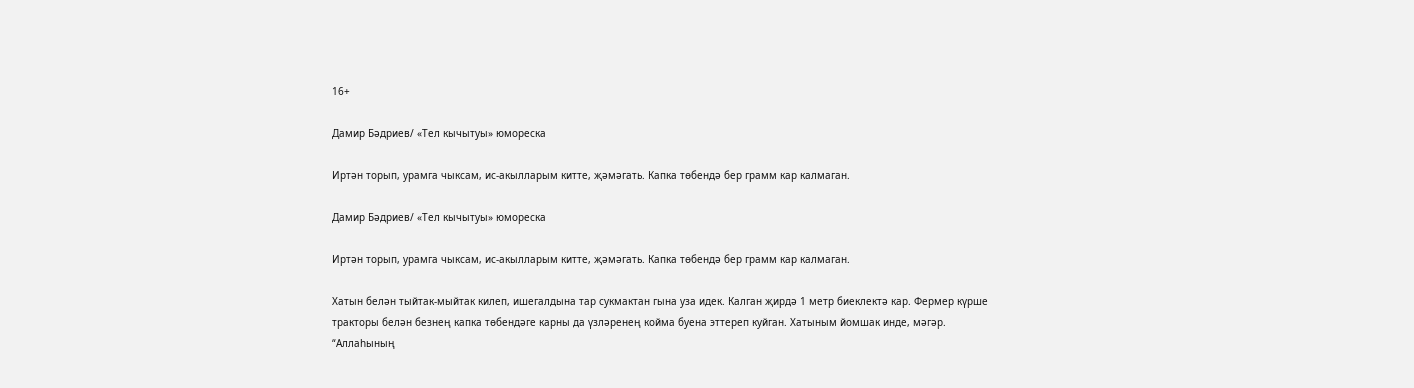16+

Дамир Бәдриев/ «Тел кычытуы» юмореска

Иртән торып, урамга чыксам, ис-акылларым китте, җәмәгать. Капка төбендә бер грамм кар калмаган.

Дамир Бәдриев/ «Тел кычытуы» юмореска

Иртән торып, урамга чыксам, ис-акылларым китте, җәмәгать. Капка төбендә бер грамм кар калмаган.

Хатын белән тыйтак-мыйтак килеп, ишегалдына тар сукмактан гына уза идек. Калган җирдә 1 метр биеклектә кар. Фермер күрше тракторы белән безнең капка төбендәге карны да үзләренең койма буена эттереп куйган. Хатыным йомшак инде, мәгәр. “Аллаһының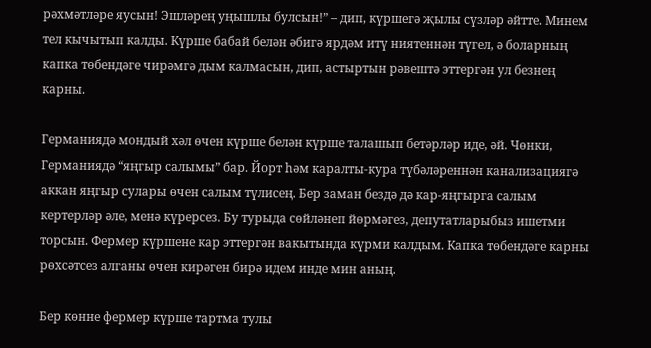рәхмәтләре яусын! Эшләрең уңышлы булсын!” – дип, күршегә җылы сүзләр әйтте. Минем тел кычытып калды. Күрше бабай белән әбигә ярдәм итү ниятеннән түгел, ә боларның капка төбендәге чирәмгә дым калмасын, дип, астыртын рәвештә эттергән ул безнең карны.

Германиядә мондый хәл өчен күрше белән күрше талашып бетәрләр иде, әй. Чөнки, Германиядә “яңгыр салымы” бар. Йорт һәм каралты-кура түбәләреннән канализациягә аккан яңгыр сулары өчен салым түлисең. Бер заман бездә дә кар-яңгырга салым кертерләр әле, менә күрерсез. Бу турыда сөйләнеп йөрмәгез, депутатларыбыз ишетми торсын. Фермер күршене кар эттергән вакытында күрми калдым. Капка төбендәге карны рөхсәтсез алганы өчен кирәген бирә идем инде мин аның.

Бер көнне фермер күрше тартма тулы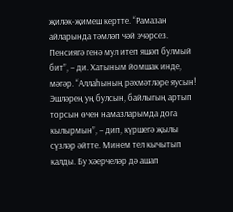җиләк-җимеш кертте. “Рамазан айларында тәмләп чәй эчәрсез. Пенсиягә генә мул итеп яшәп булмый бит”, – ди. Хатыным йомшак инде, мәгәр. “Аллаһының рәхмәтләре яусын! Эшләрең уң булсын, байлыгың артып торсын өчен намазларымда дога кылырмын”, – дип, күршегә җылы сүзләр әйтте. Минем тел кычытып калды. Бу хәерчеләр дә ашап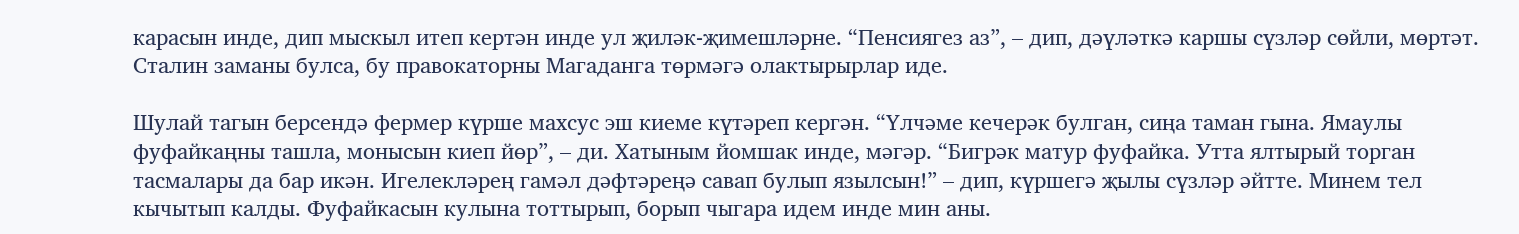карасын инде, дип мыскыл итеп кертән инде ул җиләк-җимешләрне. “Пенсиягез аз”, – дип, дәүләткә каршы сүзләр сөйли, мөртәт. Сталин заманы булса, бу правокаторны Магаданга төрмәгә олактырырлар иде.

Шулай тагын берсендә фермер күрше махсус эш киеме күтәреп кергән. “Үлчәме кечерәк булган, сиңа таман гына. Ямаулы фуфайкаңны ташла, монысын киеп йөр”, – ди. Хатыным йомшак инде, мәгәр. “Бигрәк матур фуфайка. Утта ялтырый торган тасмалары да бар икән. Игелекләрең гамәл дәфтәреңә савап булып язылсын!” – дип, күршегә җылы сүзләр әйтте. Минем тел кычытып калды. Фуфайкасын кулына тоттырып, борып чыгара идем инде мин аны.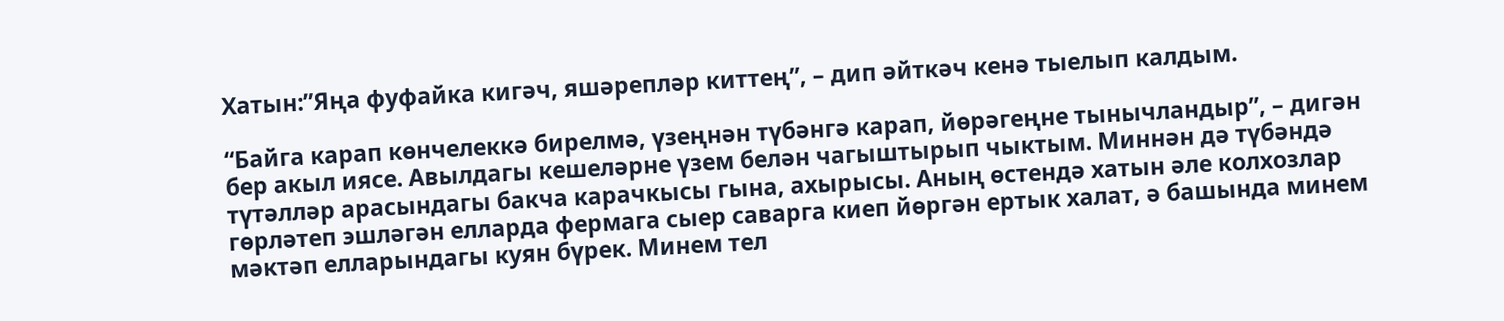Хатын:”Яңа фуфайка кигәч, яшәрепләр киттең”, – дип әйткәч кенә тыелып калдым.

“Байга карап көнчелеккә бирелмә, үзеңнән түбәнгә карап, йөрәгеңне тынычландыр”, – дигән бер акыл иясе. Авылдагы кешеләрне үзем белән чагыштырып чыктым. Миннән дә түбәндә түтәлләр арасындагы бакча карачкысы гына, ахырысы. Аның өстендә хатын әле колхозлар гөрләтеп эшләгән елларда фермага сыер саварга киеп йөргән ертык халат, ә башында минем мәктәп елларындагы куян бүрек. Минем тел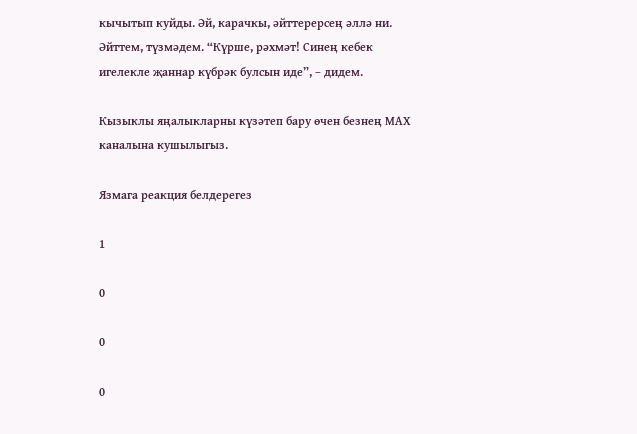кычытып куйды. Әй, карачкы, әйттерерсең әллә ни. Әйттем, түзмәдем. “Күрше, рәхмәт! Синең кебек игелекле җаннар күбрәк булсын иде”, – дидем.

Кызыклы яңалыкларны күзәтеп бару өчен безнең МАХ каналына кушылыгыз.

Язмага реакция белдерегез

1

0

0

0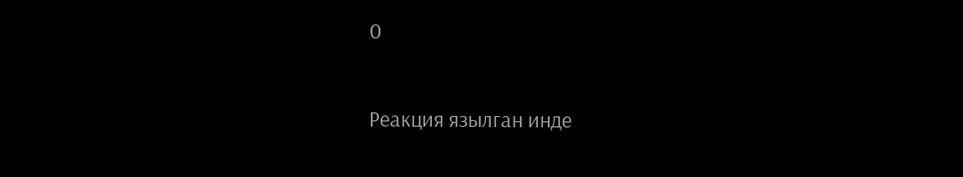0

Реакция язылган инде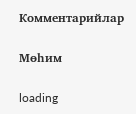Комментарийлар

Мөһим

loading